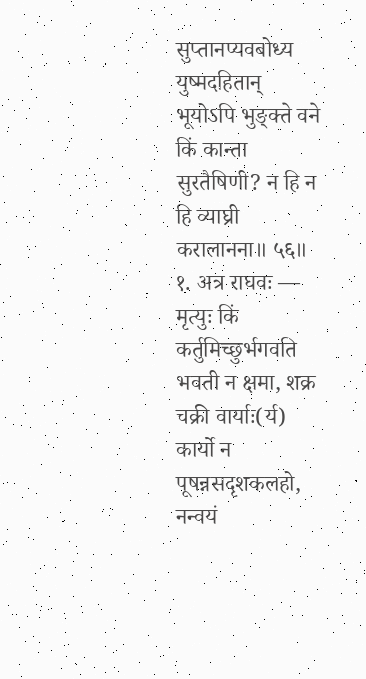सुप्तानप्यवबोध्य युष्मदहितान् भूयोऽपि भुङ्क्ते वने किं कान्ता सुरतैषिणी? न हि न हि व्याघ्री करालानना॥ ५६॥
१. अत्र राघवः — मृत्युः किं कर्तुमिच्छुर्भगवति भवती न क्षमा, शक्र चक्री वार्याः(र्य) कार्यो न पूषन्नसदृशकलहो, नन्वयं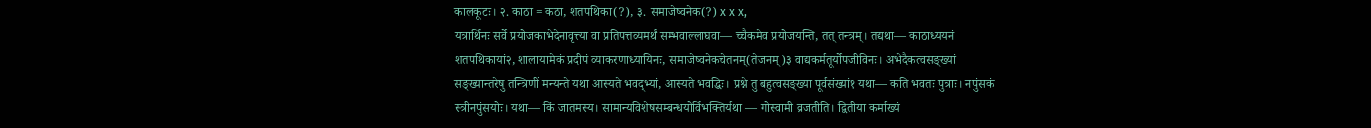कालकूटः। २. काठा = कठा, शतपथिका(?), ३. समाजेष्वनेक(?) x x x,
यत्रार्थिनः सर्वे प्रयोजकाभेदेनावृत्त्या वा प्रतिपत्तव्यमर्थं सम्भवाल्लाघवा— च्चैकमेव प्रयोजयन्ति, तत् तन्त्रम्। तद्यथा— काठाध्ययनं शतपथिकायां२, शालायामेकं प्रदीपं व्याकरणाध्यायिनः, समाजेष्वनेकचेतनम्(तेजनम्)३ वाद्यकर्मतूर्योपजीविनः। अभेदैकत्वसङ्ख्यां सङ्ख्यान्तरेषु तन्त्रिणीं मन्यन्ते यथा आस्यते भवद्भ्यां, आस्यते भवद्धिः। प्रश्ने तु बहुत्वसङ्ख्या पूर्वसंख्यां१ यथा— कति भवतः पुत्राः। नपुंसकं स्त्रीनपुंसयोः। यथा— किं जातमस्य। सामान्यविशेषसम्बन्धयोर्विभक्तिर्यथा — गोस्वामी व्रजतीति। द्वितीया कर्माख्यं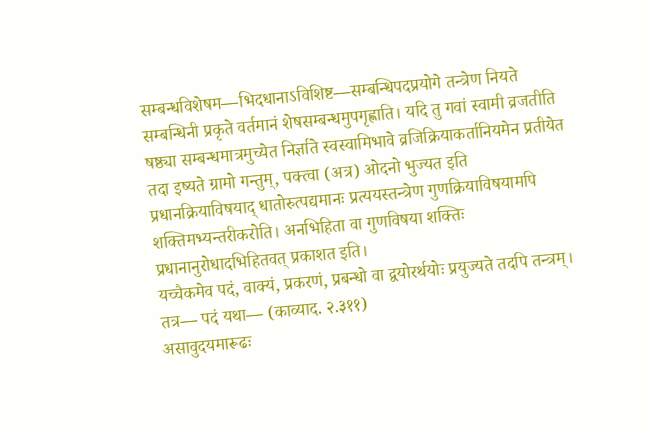सम्बन्धविशेषम—भिदधानाऽविशिष्ट—सम्बन्धिपदप्रयोगे तन्त्रेण नियते सम्बन्धिनी प्रकृते वर्तमानं शेषसम्बन्धमुपगृह्णाति। यदि तु गवां स्वामी व्रजतीति षष्ठ्या सम्बन्धमात्रमुच्येत निर्ज्ञाते स्वस्वामिभावे व्रजिक्रियाकर्तानियमेन प्रतीयेत तदा इष्यते ग्रामो गन्तुम्, पक्त्वा (अत्र) ओदनो भुज्यत इति प्रधानक्रियाविषयाद् धातोरुत्पद्यमानः प्रत्ययस्तन्त्रेण गुणक्रियाविषयामपि शक्तिमभ्यन्तरीकरोति। अनभिहिता वा गुणविषया शक्तिः प्रधानानुरोधादभिहितवत् प्रकाशत इति।
यच्चैकमेव पदं, वाक्यं, प्रकरणं, प्रबन्धो वा द्वयोरर्थयोः प्रयुज्यते तदपि तन्त्रम्। तत्र— पदं यथा— (काव्याद. २.३११)
असावुदयमारूढः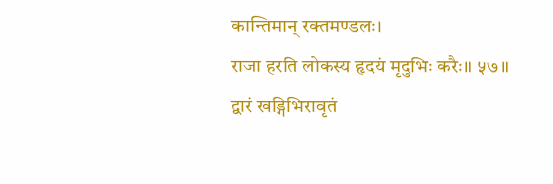कान्तिमान् रक्तमण्डलः।
राजा हरति लोकस्य हृदयं मृदुभिः करैः॥ ५७॥
द्वारं खड्गिभिरावृतं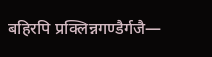बहिरपि प्रक्लिन्नगण्डैर्गजै—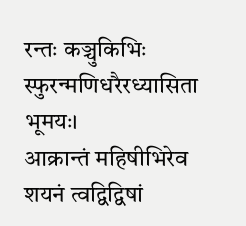रन्तः कञ्चुकिभिः स्फुरन्मणिधरैरध्यासिता भूमयः।
आक्रान्तं महिषीभिरेव शयनं त्वद्विद्विषां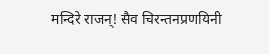मन्दिरे राजन्! सैव चिरन्तनप्रणयिनी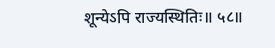शून्येऽपि राज्यस्थितिः॥ ५८॥